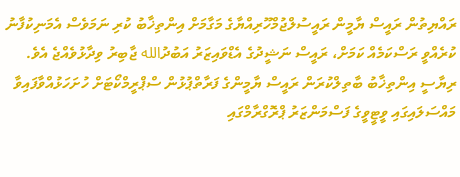ރައްޔިތުން ރައީސް ޔާމީން ރައީސުލްޖުމްހޫރިއްޔާގެ މަގާމަށް އިންތިޚާބު ކުރި ނަމަވެސް އެމަނިކުފާނު ކުރެއްވީ ރަސްކަމެއް ކަމަށް، ރައީސް ނަޝީދުގެ އެޑްވައިޒަރު އަބުދުالله ޖާބިރު ވިދާޅުވެއްޖެ އެވެ.
ރިޔާސީ އިންތިޚާބު ބާތިލްކުރަން ރައީސް ޔާމީންގެ ފަރާތްޕުޅުން ސްޕްރީމްކޯޓަށް ހުށަހަޅުއްވާފައިވާ މައްސަލައިގައި ވީޓީވީގެ ފަސްމަންޒަރު ޕްރޮގްރާމްގައި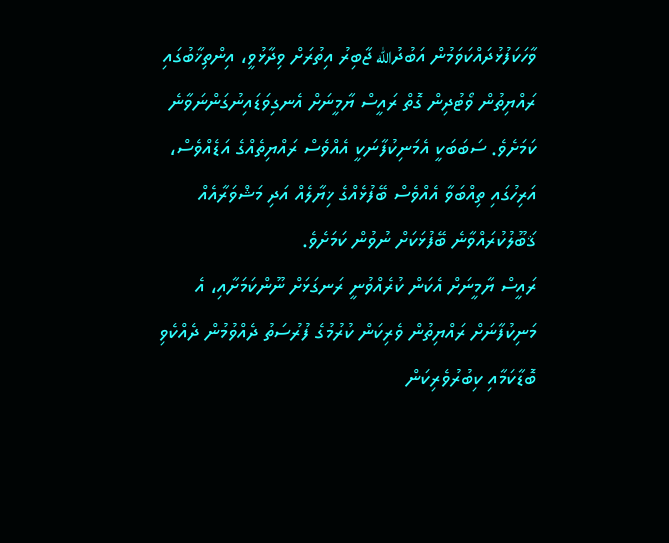ވާހަކަފުޅުދައްކަވަމުން އަބުދުالله ޖާބިރު އިތުރަށް ވިދާޅުވީ، އިންތިޚާބުގައި ރައްޔިތުން ވޯޓުދިން ގޮތް ރައީސް ޔާމީނަށް އެނގިވަޑައިނުގަންނަވާނެ ކަމަށެވެ. ސަބަބަކީ އެމަނިކުފާނަކީ އެއްވެސް ރައްޔިތެއްގެ އަޑެއްވެސް، އަރިހުގައި ތިއްބަވާ އެއްވެސް ބޭފުޅެއްގެ ޚިޔާލެއް އަދި މަޝްވަރާއެއް ޤަބޫލުކުރައްވާނެ ބޭފުޅަކަށް ނުވުން ކަމަށެވެ.
ރައީސް ޔާމީނަށް އެކަން ކުރެއްވުނީ ރަނގަޅަށް ނޫންކަމަށާއި، އެ މަނިކުފާނަށް ރައްޔިތުން ވެރިކަން ކުރުމުގެ ފުރުސަތު ދެއްވުމުން ދެއްކެވި ބޮޑާކަމާއި ކިބުރުވެރިކަން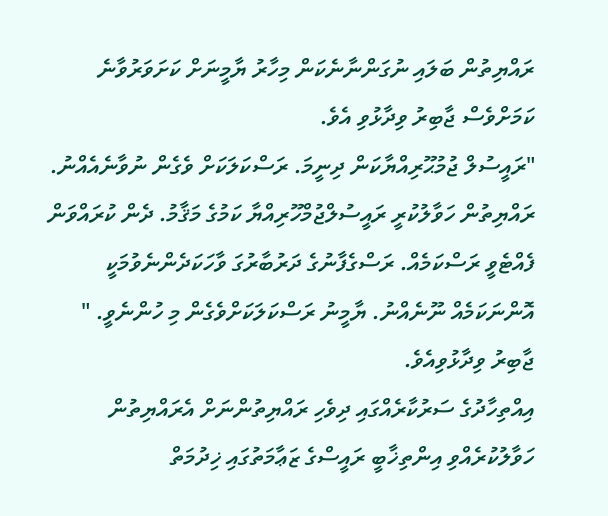ރައްޔިތުން ބަލައި ނުގަންނާނެކަން މިހާރު ޔާމީނަށް ކަށަވަރުވާނެ ކަމަށްވެސް ޖާބިރު ވިދާޅުވި އެވެ.
"ރައީސުލް ޖުމުޙޫރިއްޔާކަން ދިނީމަ. ރަސްކަލަކަށް ވެގެން ނުވާނެއެއްނު. ރައްޔިތުން ހަވާލުކުރީ ރައީސުލްޖުމްހޫރިއްޔާ ކަމުގެ މަޤާމު. ދެން ކުރައްވަން ފެއްޓެވީ ރަސްކަމެއް. ރަސްގެފާނުގެ ދަރުބާރުގަ ވާހަކަދެންނެވުމަކީ އޮންނަކަމެއް ނޫނެއްނު. ޔާމީނު ރަސްކަލަކަށްވެގެން މި ހުންނެވީ. " ޖާބިރު ވިދާޅުވިއެވެ.
އިއްތިހާދުގެ ސަރުކާރެއްގައި ދިވެހި ރައްޔިތުންނަށް އެރައްޔިތުން ހަވާލުކުރެއްވި އިންތިޚާބީ ރައީސްގެ ޒަޢާމަތުގައި ޚިދުމަތް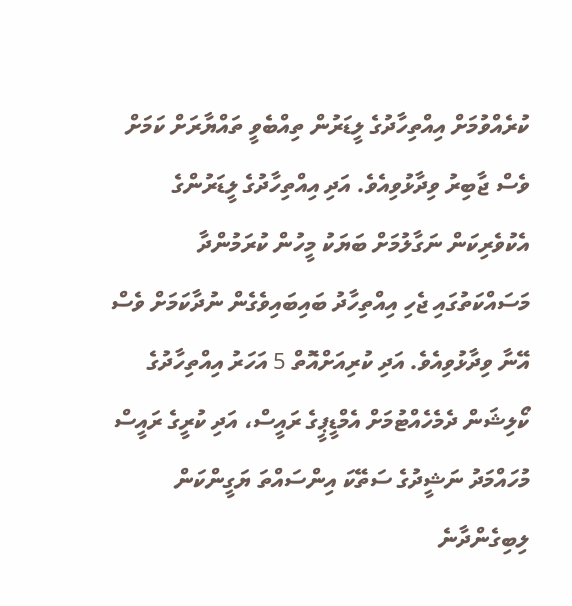ކުރެއްވުމަށް އިއްތިހާދުގެ ލީޑަރުން ތިއްބެވީ ތައްޔާރަށް ކަމަށް ވެސް ޖާބިރު ވިދާޅުވިއެވެ. އަދި އިއްތިހާދުގެ ލީޑަރުންގެ އެކުވެރިކަން ނަގާލުމަށް ބަޔަކު މީހުން ކުރަމުންދާ މަސައްކަތުގައި ޖެހި އިއްތިހާދު ބައިބައިވެގެން ނުދާކަމަށް ވެސް އޭނާ ވިދާޅުވިއެވެ. އަދި ކުރިއަށްއޮތް 5 އަހަރު އިއްތިހާދުގެ ކޯލިޝަން ދެމެހެއްޓުމަށް އެމްޑީޕީގެ ރައީސް، އަދި ކުރީގެ ރައީސް މުހައްމަދު ނަޝީދުގެ ސަތޭކަ އިންސައްތަ ޔަގީންކަން ލިބިގެންދާނެ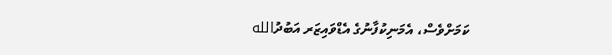ކަމަށްވެސް، އެމަނިކުފާނުގެ އެޑްވައިޒަރ އަބުދުالله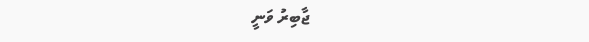ޖާބިރު ވަނީ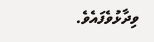ވިދާޅުވެފައެވެ.